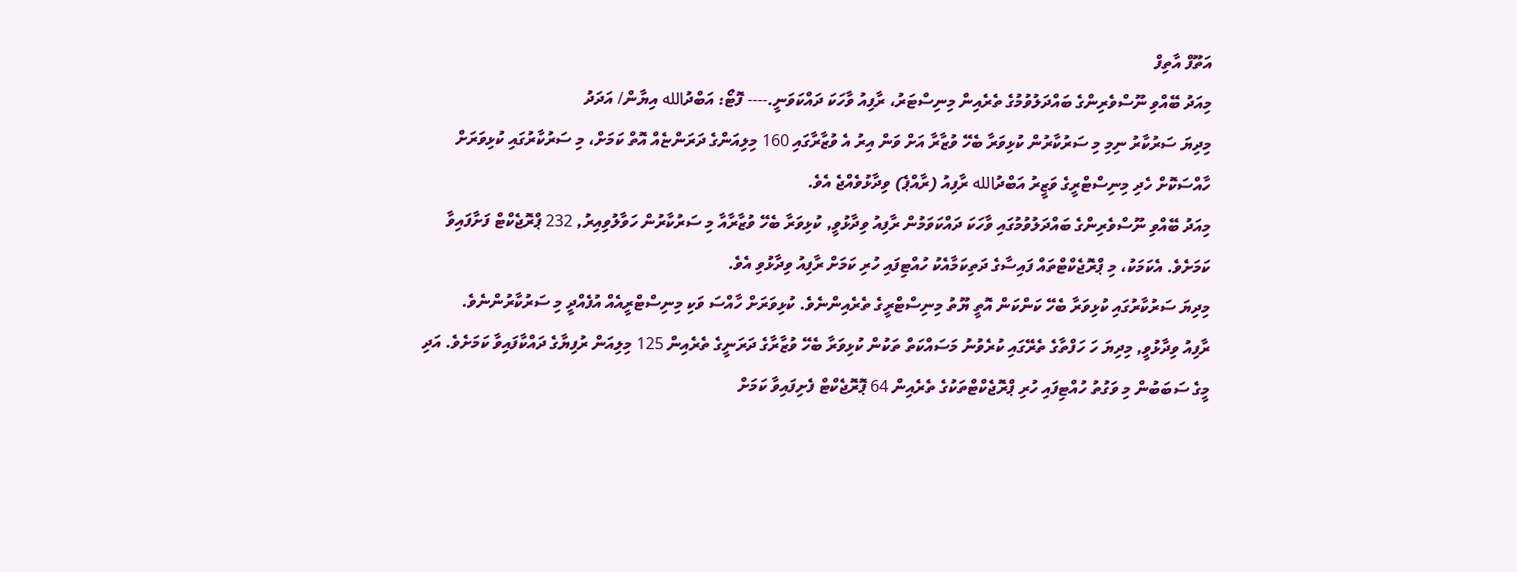އަތޫފް އާތިފް
މިއަދު ބޭއްވި ނޫސްވެރިންގެ ބައްދަލުވުމުގެ ތެރެއިން މިނިސްޓަރު، ރާފިއު ވާހަކަ ދައްކަވަނީ.---- ފޮޓޯ: އަބްދުالله އިޔާން/ އަދަދު
މިދިޔަ ސަރުކާރު ނިމި މި ސަރުކާރުން ކުޅިވަރާ ބެހޭ ވުޒާރާ އަށް ވަން އިރު އެ ވުޒާރާގައި 160 މިލިއަންގެ ދަރަންޏެއް އޮތް ކަމަށް، މި ސަރުކާރުގައި ކުޅިވަރަށް ހާއްސަކޮށް ހެދި މިނިސްޓްރީގެ ވަޒީރު އަބްދުالله ރާފިއު (ރާއްޕެ) ވިދާޅުވެއްޖެ އެވެ.
މިއަދު ބޭއްވި ނޫސްވެރިންގެ ބައްދަލުވުމުގައި ވާހަކަ ދައްކަވަމުން ރާފިއު ވިދާޅުވީ, ކުޅިވަރާ ބެހޭ ވުޒާރާއާ މި ސަރުކާރުން ހަވާލުވިއިރު, 232 ޕްރޮޖެކްޓް ފަށާފައިވާ ކަމަށެވެ. އެކަމަކު، މި ޕްރޮޖެކްޓްތައް ފައިސާގެ ދަތިކަމާއެކު ހުއްޓިފައި ހުރި ކަމަށް ރާފިއު ވިދާޅުވި އެވެ.
މިދިޔަ ސަރުކާރުގައި ކުޅިވަރާ ބެހޭ ކަންކަން އޮތީ ޔޫތު މިނިސްޓްރީގެ ތެރެއިންނެވެ. ކުޅިވަރަށް ހާއްސަ ވަކި މިނިސްޓްރީއެއް އުފެއްދީ މި ސަރުކާރުންނެވެ.
ރާފިއު ވިދާޅުވީ, މިދިޔަ ހަ ހަފްތާގެ ތެރޭގައި ކުރެވުނު މަސައްކަތް ތަކުން ކުޅިވަރާ ބެހޭ ވުޒާރާގެ ދަރަނީގެ ތެރެއިން 125 މިލިއަން ރުފިޔާގެ ދައްކާފައިވާ ކަމަށެވެ. އަދި މީގެ ސަބަބުން މި ވަގުތު ހުއްޓިފައި ހުރި ޕްރޮޖެކްޓްތަކުގެ ތެރެއިން 64 ޕޮރޮޖެކްޓް ފެށިފައިވާ ކަމަށް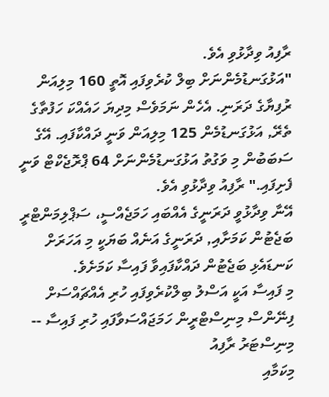ރާފިއު ވިދާޅުވި އެވެ.
"އަޅުގަނޑުމެންނަށް ބިލް ކުރެވިފައި އޮތީ 160 މިލިއަން ރުފިޔާގެ ދަރަނި. އެހެން ނަމަވެސް މިދިޔަ ހައެއްކަ ހަފުތާގެ ތެރޭ, އަޅުގަނޑުމެން 125 މިލިއަން ވަނީ ދައްކާފައި. އޭގެ ސަބަބުން މި ވަގުތު އަޅުގަނޑުމެންނަށް 64 ޕްރޮޖެކްޓް ވަނީ ފެށިފައި." ރާފިއު ވިދާޅުވި އެވެ.
އޭނާ ވިދާޅުވީ ދަރަނީގެ އެއްބައި ހަމަޖެއްސީ، ސަޕްލިމަންޓްރީ ބަޖެޓުން ކަމަށާއި, ދަރަނީގެ އަނެއް ބަޔަކީ މި އަހަރަށް ކަނޑައެޅި ބަޖެޓުން ދައްކާފައިވާ ފައިސާ ކަމަށެވެ.
މި ފައިސާ އަކީ އަސްލު ބިލްކުރެވިފައި ހުރި އެއްޗައްސަށް ފިނޭންސް މިނިސްޓްރީން ހަމަޖައްސަވާފައި ހުރި ފައިސާ -- މިނިސްޓަރު ރާފިއު
މިކަމާއި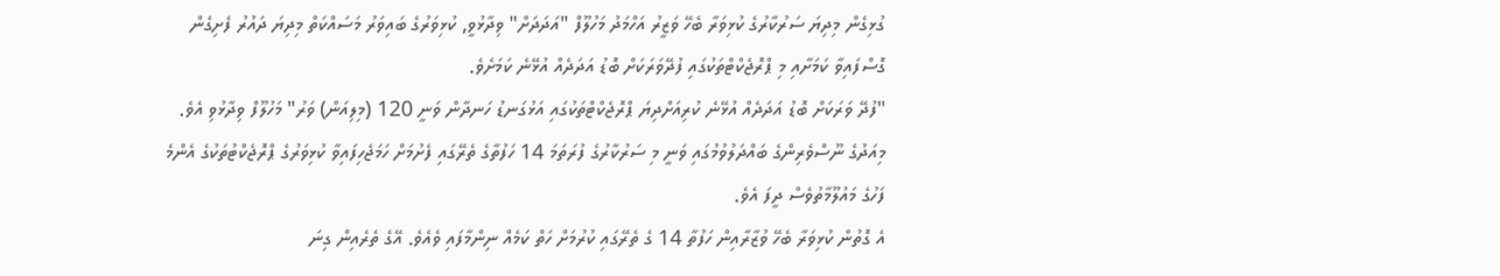ގުޅިގެން މިދިޔަ ސަރުކާރުގެ ކުޅިވަރާ ބެހޭ ވަޒީރު އަހްމަދު މަހުލޫފް "އަދަދަށް" ވިދާޅުވީ, ކުޅިވަރުގެ ބައިވަރު މަސައްކަތް މިދިޔަ ދައުރު ފެށިގެން ގޮސްފައިވާ ކަމަށާއި މި ޕްރޮޖެކްޓްތަކުގައި ފުދޭވަރަކަށް ބޮޑު އަދަދެއް އުޅޭނެ ކަމަށެވެ.
"ފުދޭ ވަރަކަށް ބޮޑު އަދަދެއް އުޅޭނެ ކުރިއަށްދިޔަ ޕްރޮޖެކްޓްތަކުގައި އަޅުގަނޑު ހަނދާން ވަނީ 120 (މިލިއަން) ވަރު" މަހުލޫފް ވިދާޅުވި އެވެ.
މިއަދުގެ ނޫސްވެރިންގެ ބައްދަލުވުމުގައި ވަނީ މި ސަރުކާރުގެ ފުރަތަމަ 14 ހަފުތާގެ ތެރޭގައި ފެށުމަށް ހަމަޖެހިފައިވާ ކުޅިވަރުގެ ޕްރޮޖެކްޓުތަކުގެ އެންމެ ފަހުގެ މައުލޫމާތުވެސް ދީފަ އެވެ.
އެ ގޮތުން ކުޅިވަރާ ބެހޭ ވުޒާރާއިން ހަފުތާ 14 ގެ ތެރޭގައި ކުރުމަށް ހަތް ކަމެއް ނިންމާފައި ވެއެވެ. އޭގެ ތެރެއިން ގިނަ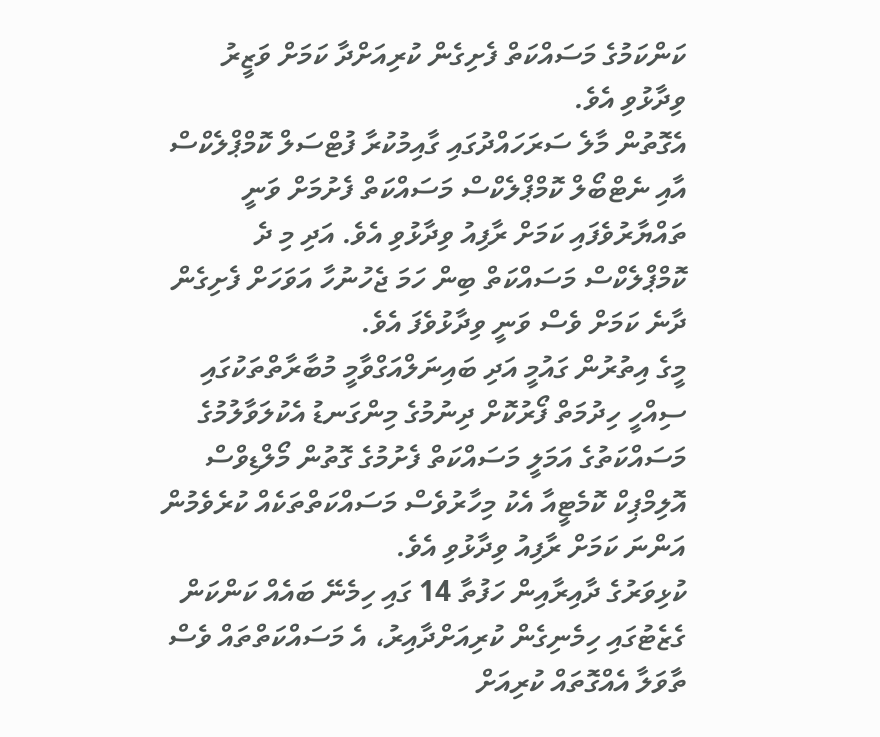ކަންކަމުގެ މަސައްކަތް ފެށިގެން ކުރިއަށްދާ ކަމަށް ވަޒީރު ވިދާޅުވި އެވެ.
އެގޮތުން މާލެ ސަރަހައްދުގައި ގާއިމުކުރާ ފުޓްސަލް ކޮމްޕްލެކްސް އާއި ނެޓްބޯލް ކޮމްޕްލެކްސް މަސައްކަތް ފެށުމަށް ވަނީ ތައްޔާރުވެފައި ކަމަށް ރާފިއު ވިދާޅުވި އެވެ. އަދި މި ދެ ކޮމްޕްލެކްސް މަސައްކަތް ބިން ހަމަ ޖެހުނުހާ އަވަހަށް ފެށިގެން ދާނެ ކަމަށް ވެސް ވަނީ ވިދާޅުވެފަ އެވެ.
މީގެ އިތުރުން ގައުމީ އަދި ބައިނަލްއަގްވާމީ މުބާރާތްތަކުގައި ސިއްހީ ހިދުމަތް ފޯރުކޮށް ދިނުމުގެ މިންގަނޑު އެކުލަވާލުމުގެ މަސައްކަތުގެ އަމަލީ މަސައްކަތް ފެށުމުގެ ގޮތުން މޯލްޑިވްސް އޮލިމްޕިކް ކޮމެޓީއާ އެކު މިހާރުވެސް މަސައްކަތްތަކެއް ކުރެވެމުން އަންނަ ކަމަށް ރާފިއު ވިދާޅުވި އެވެ.
ކުޅިވަރުގެ ދާއިރާއިން ހަފުތާ 14 ގައި ހިމެނޭ ބައެއް ކަންކަން ގެޒެޓުގައި ހިމެނިގެން ކުރިއަށްދާއިރު، އެ މަސައްކަތްތައް ވެސް ތާވަލާ އެއްގޮތައް ކުރިއަށް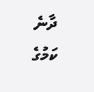ދާނެ ކަމުގެ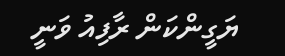ޔަގީންކަން ރާފިއު ވަނީ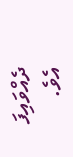ދެއްވައިފަ އެވެ.